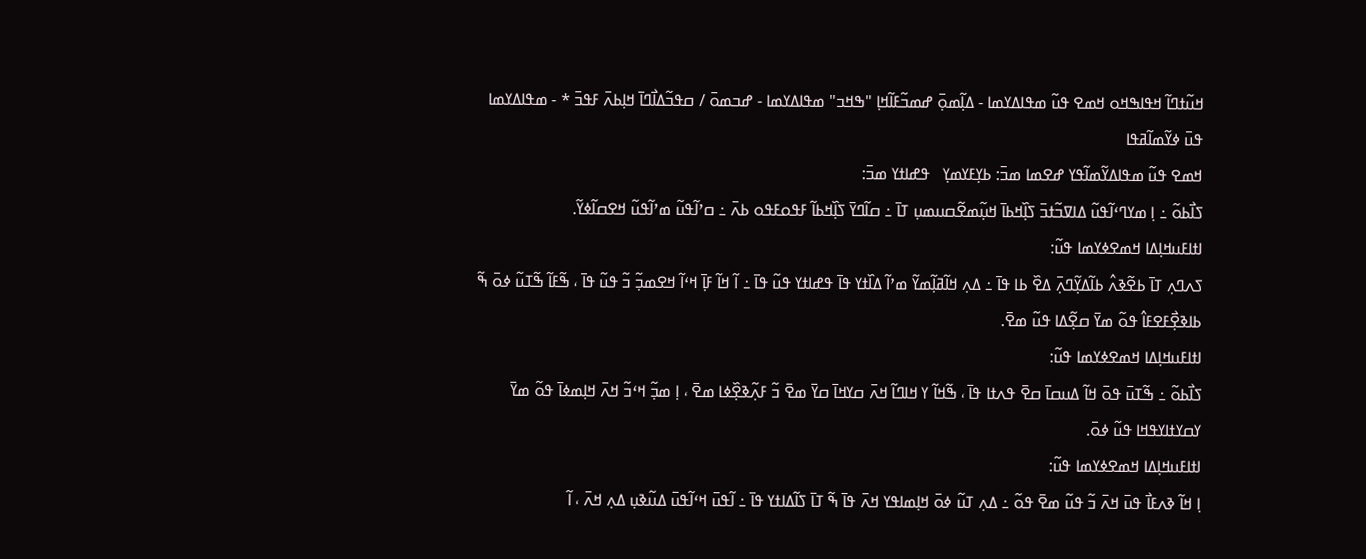ߞߎ߬ߙߣߊ߬ ߞߟߊߒߞߋ ߞߘߐ ߟߎ߬ ߘߟߊߡߌߘߊ - ߡߊ߲߬ߘߋ߲߫ ߝߘߏ߬ߓߊ߬ߞߊ߲ "ߒߞߏ" ߘߟߊߡߌߘߊ - ߝߏߘߋ߫ / ߛߟߏ߬ߡߊ߯ߣߊ߫ ߞߊ߲ߕߍ߫ ߓߟߏ߫ * - ߘߟߊߡߌߘߊ ߟߎ߫ ߦߌ߬ߘߊ߬ߥߟߊ
ߞߘߐ ߟߎ߬ ߘߟߊߡߌ߬ߘߊ߬ߟߌ ߝߐߘߊ ߘߏ߫: ߕߌ߲ߓߌߘߌ߲   ߟߝߊߙߌ ߘߏ߫:
ߖߊ߯ߕߋ߬ ߸ ߊ߲ ߘߌߣߵߊ߬ߟߎ߬ ߡߊߜߏ߬ߙߏ߫ ߖߊ߲߰ߞߕߊ߫ ߞߎ߲߬ߘߐ߬ߛߎߘߎ߲ ߠߊ߫ ߸ ߛߊ߬ߣߌ߫ ߖߊ߲߰ߞߕߊ߬ ߓߟߋߓߟߋ ߕߍ߫ ߸ ߛߴߊ߬ߟߎ߬ ߘߴߊ߬ߟߎ߬ ߞߐߛߊ߬ߦߌ߬.
ߊߙߊߓߎߞߊ߲ߡߊ ߞߘߐߦߌߘߊ ߟߎ߬:
ߖߍߣߍ߲ ߠߊ߫ ߕߐ߬ߢߍ߮ ߕߊ߬ߡߌ߲߬ߣߍ߲߫ ߡߐ߰ ߕߊ ߟߊ߫ ߸ ߡߍ߲ ߞߊ߬ߥߊ߲߬ߘߌ߬ ߘߴߊ߬ ߡߊ߰ߙߌ ߟߊ߫ ߟߝߊߙߌ ߟߎ߬ ߟߊ߫ ߸ ߊ߬ ߞߊ߬ ߓߊ߲߫ ߞߵߊ߬ ߞߐߘߏ߲߬ ߏ߬ ߟߎ߬ ߟߊ߫ ، ߒ߬ߓߊ߬ ߒ߬ߠߎ߬ ߦߋ߫ ߒ߬ ߕߊߢߐ߲߯ߓߐߓߊ߮ ߟߋ߬ ߘߌ߫ ߛߐ߲߬ߡߊ ߟߎ߬ ߘߐ߫.
ߊߙߊߓߎߞߊ߲ߡߊ ߞߘߐߦߌߘߊ ߟߎ߬:
ߖߊ߯ߕߋ߬ ߸ ߒ߬ߠߎ߫ ߟߋ߫ ߞߊ߬ ߡߎߛߊ߫ ߛߐ߫ ߟߍߙߊ ߟߊ߫ ، ߒ߬ߞߊ߬ ߌ ߞߊߣߊ߬ ߞߍ߫ ߛߌߞߊ߫ ߛߌ߫ ߘߐ߫ ߏ߬ ߓߍ߲߬ߢߐ߲߰ߦߊ ߘߐ߫ ، ߊ߲ ߘߏ߲߬ ߞߵߏ߬ ߞߍ߫ ߞߊ߲ߘߦߊ߫ ߟߋ߬ ߘߌ߫ ߌߛߌߙߊߌߟߞߊ ߟߎ߬ ߦߋ߫.
ߊߙߊߓߎߞߊ߲ߡߊ ߞߘߐߦߌߘߊ ߟߎ߬:
ߊ߲ ߞߊ߬ ߢߍߓߊ߯ ߟߎ߫ ߞߍ߫ ߏ߬ ߟߎ߬ ߘߐ߫ ߟߋ߬ ߸ ߡߍ߲ ߠߎ߬ ߦߋ߫ ߞߊ߲ߘߊߟߌ ߞߍ߫ ߟߊ߫ ߒ߬ ߠߊ߫ ߖߊ߬ߡߊߙߌ ߟߊ߫ ߸ ߊ߬ߟߎ߫ ߞߵߊ߬ߟߎ߫ ߡߎ߬ߢߎ߲ ߡߍ߲ ߞߍ߫ ، ߊ߬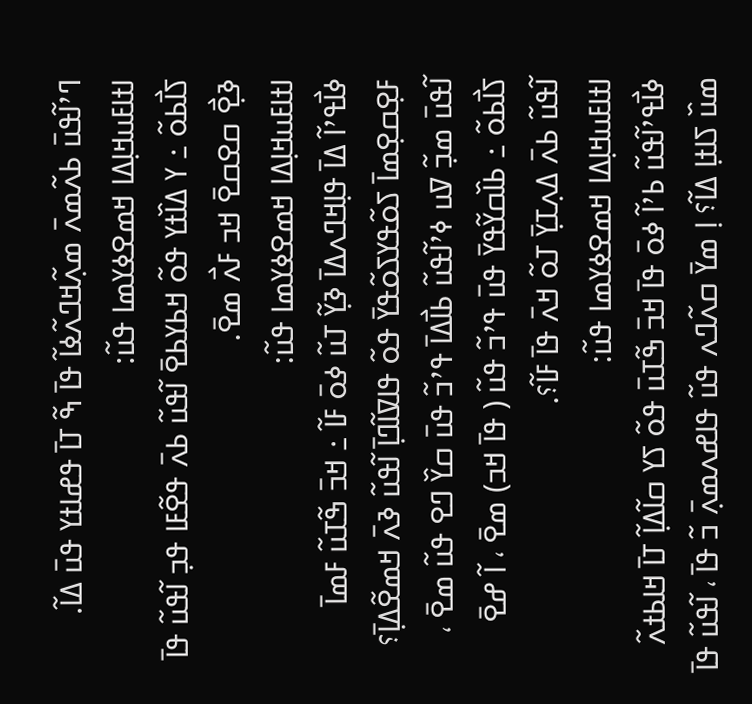ߣߴߊ߬ߟߎ߫ ߕߍ߬ߘߍ߫ ߘߍ߲߬ߞߣߍ߬ߦߊ߬ ߟߊ߫ ߒ߬ ߠߊ߫ ߟߝߊߙߌ ߟߎ߫ ߡߊ߬.
ߊߙߊߓߎߞߊ߲ߡߊ ߞߘߐߦߌߘߊ ߟߎ߬:
ߖߊ߯ߕߋ߬ ߸ ߌ ߡߊ߰ߙߌ ߟߋ߬ ߞߕߌߕߐ߫ ߊ߬ߟߎ߬ ߕߍ߫ ߟߐ߬ߓߊ ߟߏ߲ ߊ߬ߟߎ߬ ߟߊ߫ ߢߐ߲߯ ߛߐߛߐ߫ ߞߏ ߓߍ߯ ߘߐ߫.
ߊߙߊߓߎߞߊ߲ߡߊ ߞߘߐߦߌߘߊ ߟߎ߬:
ߦߊ߯ߟߴߊ߬ ߡߊ߫ ߟߊ߲ߞߣߍߡߊ߫ ߢߌ߲߬ ߠߎ߬ ߦߋ߫ ߓߊ߬ ߸ ߞߏ߫ ߒ߬ߠߎ߬ ߓߘߊ߫ ߓߐ߲ߛߐ߲ߘߊ߫ ߖߋ߬ߟߌߖߋ߬ߟߌ߫ ߟߋ߬ ߟߊߜߊ߬ߣߊ߲߫ ߊ߬ߟߎ߬ ߢߍ߫ ߞߘߐ߬ߡߊ߲߫؟ ߊ߬ߟߎ߫ ߘߏ߲߬ ߜߎ ߦߴߊ߬ߟߎ߬ ߕߊ߯ߡߊ߫ ߟߴߏ߬ ߟߎ߫ ߛߌ߰ ߣߐ ߟߎ߬ ߘߐ߫ ، ߖߊ߯ߕߋ߬ ߸ ߕߊ߰ߛߌ߬ߟߌ߫ ߟߎ߫ ߟߴߏ߬ ߟߎ߬ ( ߟߊ߫ ߞߏ) ߘߐ߫ ، ߊ߬ ߝߐ߫ ߊ߬ߟߎ߬ ߕߍ߫ ߡߍ߲ߠߌ߲߫ ߠߋ߬ ߞߍ߫ ߟߊ߫ ߓߊ߬؟.
ߊߙߊߓߎߞߊ߲ߡߊ ߞߘߐߦߌߘߊ ߟߎ߬:
ߦߊ߯ߟߴߊ߬ߟߎ߬ ߕߴߊ߬ ߦߋ߫ ߟߊ߫ ߞߏ߫ ߒ߬ߠߎ߫ ߟߋ߬ ߖߌ ߛߊ߬ߡߊ߲߬ ߠߊ߫ ߞߊߕߙߍ߬ ߘߎ߰ ߖߊߙߊ߲ ߡߊ߬؟ ߊ߲ ߘߌ߫ ߛߍ߬ߣߍ ߟߎ߬ ߟߊߝߍߘߍ߲߫ ߏ߬ ߟߊ߫ ، ߊ߬ߟߎ߬ ߟߊ߫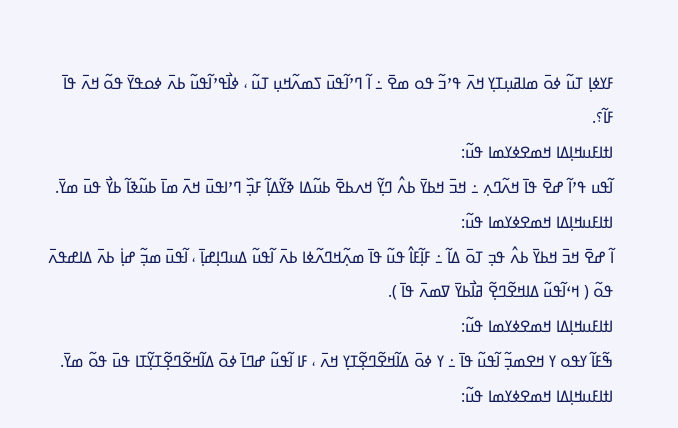ߓߌߦߊ߲ ߠߎ߬ ߦߋ߫ ߘߊߥߎ߲ߠߌ߲ ߞߍ߫ ߟߴߏ߬ ߟߋ ߘߐ߫ ߸ ߊ߬ ߣߴߊ߬ߟߎ߫ ߖߘߍ߬ߞߎ߲ ߠߎ߬ ، ߦߊ߯ߟߴߊ߬ߟߎ߬ ߕߍ߫ ߦߋߟߌ߫ ߟߋ߬ ߞߍ߫ ߟߊ߫ ߓߊ߬؟.
ߊߙߊߓߎߞߊ߲ߡߊ ߞߘߐߦߌߘߊ ߟߎ߬:
ߊ߬ߟߎ ߟߴߊ߬ ߝߐ߫ ߟߊ߫ ߞߍ߬ߣߍ߲ ߸ ߞߏ߫ ߞߕߌ߫ ߕߍ߮ ߣߌ߲߬ ߞߍߕߐ߫ ߕߎ߬ߡߊ ߢߌ߬ߡߊ߲߬ ߓߏ߲߰ ߣߴߊߟߎ߫ ߞߍ߫ ߘߊ߫ ߕߎ߬ߢߊ߬ ߕߌ߯ ߟߎ߫ ߘߌ߫.
ߊߙߊߓߎߞߊ߲ߡߊ ߞߘߐߦߌߘߊ ߟߎ߬:
ߊ߬ ߝߐ߫ ߞߏ߫ ߞߕߌ߫ ߕߍ߮ ߟߏ߲ ߠߋ߫ ߡߊ߬ ߸ ߓߊ߲߬ߓߊ߮ ߟߎ߬ ߟߊ߫ ߘߍ߲߬ߞߣߍ߬ߦߊ ߕߍ߫ ߊ߬ߟߎ߬ ߡߎߣߊ߲ߝߊ߲߫ ، ߊ߬ߟߎ߫ ߘߏ߲߬ ߝߊ߲߭ ߕߍ߫ ߡߊߝߟߍ߫ ߟߋ߬ ( ߞߵߊ߬ߟߎ߬ ߡߊߞߐ߬ߣߐ߲߬ ߥߊ߯ߕߌ߫ ߜߘߍ߫ ߟߊ߫ ).
ߊߙߊߓߎߞߊ߲ߡߊ ߞߘߐߦߌߘߊ ߟߎ߬:
ߒ߬ߓߊ߬ ߌߟߋ ߌ ߞߐߘߏ߲߬ ߊ߬ߟߎ߬ ߟߊ߫ ߸ ߌ ߦߋ߫ ߡߊ߬ߞߐ߬ߣߐ߲߬ߠߌ߲ ߞߍ߫ ، ߓߊ ߊ߬ߟߎ߬ ߝߣߊ߫ ߦߋ߫ ߡߊ߬ߞߐ߬ߣߐ߲߬ߠߌ߲߬ߠߊ ߟߎ߫ ߟߋ߬ ߘߌ߫.
ߊߙߊߓߎߞߊ߲ߡߊ ߞߘߐߦߌߘߊ ߟߎ߬: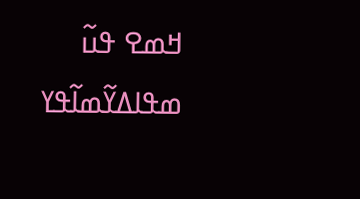ߞߘߐ ߟߎ߬ ߘߟߊߡߌ߬ߘߊ߬ߟߌ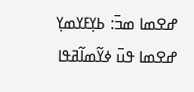ߝߐߘߊ ߘߏ߫: ߕߌ߲ߓߌߘߌ߲
ߝߐߘߊ ߟߎ߫ ߦߌ߬ߘߊ߬ߥߟߊ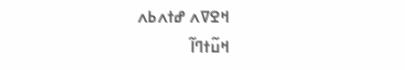ߞߐߜߍ ߝߙߍߕߍ
ߞߎ߬ߙߣߊ߬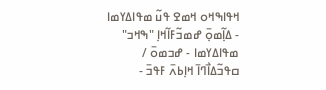ߞߟߊߒߞߋ ߞߘߐ ߟߎ߬ ߘߟߊߡߌߘߊ - ߡߊ߲߬ߘߋ߲߫ ߝߘߏ߬ߓߊ߬ߞߊ߲ "ߒߞߏ" ߘߟߊߡߌߘߊ - ߝߏߘߋ߫ / ߛߟߏ߬ߡߊ߯ߣߊ߫ ߞߊ߲ߕߍ߫ ߓߟߏ߫ -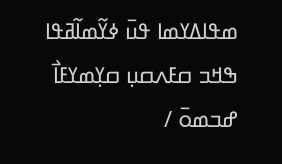ߘߟߊߡߌߘߊ ߟߎ߫ ߦߌ߬ߘߊ߬ߥߟߊ
ߒߞߏ ߛߓߍߛߎ߲ ߛߌ߲ߘߌߓߊ߯ ߝߏߘߋ߫ /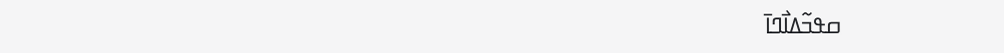ߛߟߏ߬ߡߊ߯ߣߊ߫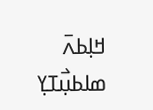ߞߊ߲ߕߍ߫
ߘߊߕߎ߲߯ߠߌ߲